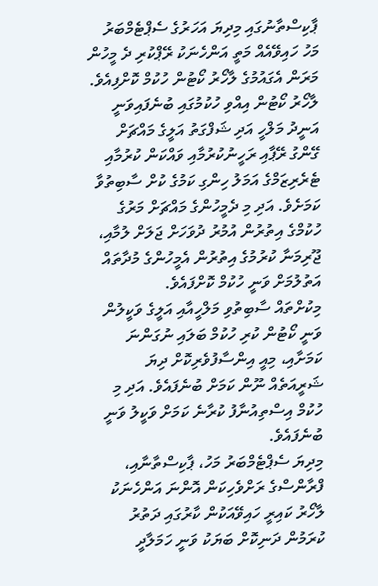ޕާކިސްތާނުގައި މިދިޔަ އަހަރުގެ ސެޕްޓެމްބަރު މަހު ހައިވޭއެއް މަތީ އަންހެނަކު ރޭޕްކުރި ދެ މީހުން މަރަން އެގައުމުގެ ލާހޯރު ކޯޓުން ހުކުމް ކޮށްފިއެވެ.
ލާހޯރު ކޯޓުން އިއްވި ހުކުމުގައި ބުނެފައިވަނީ އަނީދު މަލްހީ އަދި ޝަފްގަތު އަލީގެ މައްޗަށް ގޭންގު ރޭޕާއި ރަހީނުކުރުމާއި ވައްކަން ކުރުމާއި ޓެރެރިޒަމްގެ އަމަލު ހިންގި ކަމުގެ ކުށް ސާބިތުވާ ކަމަށެވެ. އަދި މި ދެމީހުންގެ މައްޗަށް މަރުގެ ހުކުމްގެ އިތުރުން އުމުރު ދުވަހަށް ޖަލަށް ލުމާއި، ޖޫރިމަނާ ކުރުމުގެ އިތުރުން އެމީހުންގެ މުދާތައް އަތުލުމަށް ވަނީ ހުކުމް ކޮށްފައެވެ.
މިކުށްތައް ސާބިތުވި މަލްހީއާއި އަލީގެ ވަކީލުން ވަނީ ކޯޓުން ކުރި ހުކުމް ބަލައި ނުގަންނަ ކަމަށާއި، މިއީ އިންސާފުވެރިކޮށް ދިޔަ ޝަރީއަތެއް ނޫން ކަމަށް ބުނެފައެވެ. އަދި މި ހުކުމް އިސްތިއުނާފު ކުރާނެ ކަމަށް ވަކީލު ވަނީ ބުނެފައެވެ.
މިދިޔަ ސެޕްޓެމްބަރު މަހު، ޕާކިސްތާނާއި، ފްރާންސްގެ ރަށްވެހިކަން އޮންނަ އަންހެނަކު ލާހޯރު ކައިރީ ހައިވޭއަކުން ކާރުގައި ދަތުރު ކުރަމުން ދަނިކޮށް ބަޔަކު ވަނީ ހަމަލާދީ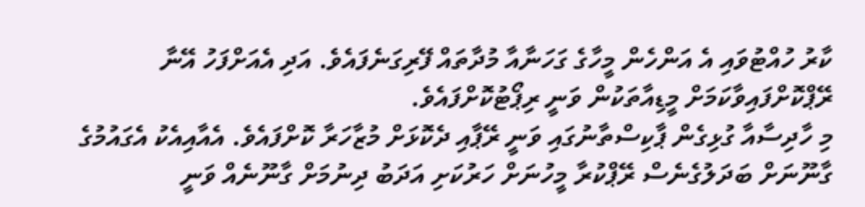ކާރު ހުއްޓުވައި އެ އަންހެން މީހާގެ ގަހަނާއާ މުދާތައް ފޭރިގަނެފައެވެ. އަދި އެއަށްފަހު އޭނާ ރޭޕްކޮށްފައިވާކަމަށް މީޑިއާތަކުން ވަނީ ރިޕޯޓުކޮށްފައެވެ.
މި ހާދިސާއާ ގުޅިގެން ޕާކިސްތާނުގައި ވަނީ ރޭޕާއި ދެކޮޅަށް މުޒާހަރާ ކޮށްފައެވެ. އެއާއިއެކު އެގައުމުގެ ގާނޫނަށް ބަދަލުގެނެސް ރޭޕްކުރާ މީހުނަށް ހަރުކަށި އަދަބު ދިނުމަށް ގާނޫނެއް ވަނީ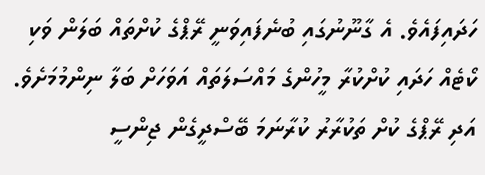ހަދައިފައެވެ. އެ ގާނޫނުގައި ބުނެފައިވަނީ ރޭޕްގެ ކުށްތައް ބަލަން ވަކި ކޯޓެއް ހަދައި ކުށްކުރާ މީހުންގެ މައްސަލަތައް އަވަހަށް ބަލާ ނިންމުމަށެވެ. އަދި ރޭޕްގެ ކުށް ތަކުރާރު ކުރާނަމަ ބޭސްދީގެން ޖިންސީ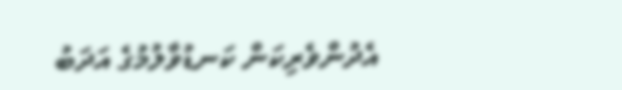އެދުންވެރިކަން ކަނޑުވާލުމުގެ އަދަބު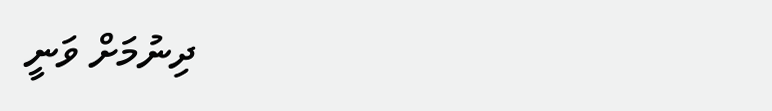ދިނުމަށް ވަނީ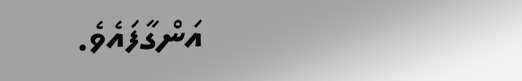އަންގާފައެވެ.